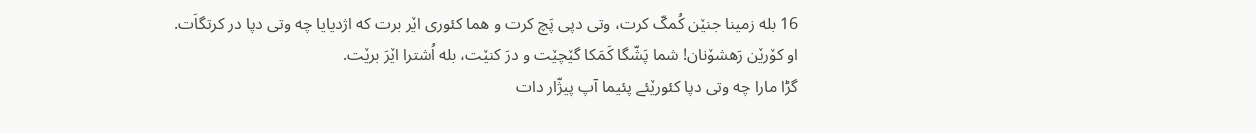16 بله زمینا جنێن کُمکّ کرت، وتی دپی پَچ کرت و هما کئوری اێر برت که اژدیایا چه وتی دپا در کرتگاَت.
او کۆرێن رَهشۆنان! شما پَشّگا کَمَکا گێچێت و درَ کنێت، بله اُشترا اێرَ برێت.
گڑا مارا چه وتی دپا کئورێئے پئیما آپ پیژّار دات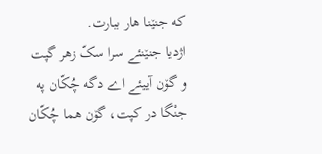که جنێنا هار ببارت.
اژدیا جنێنئے سرا سکّ زهر گپت و گۆن آییئے اے دگه چُکّان په جنْگا در کپت، گۆن هما چُکّان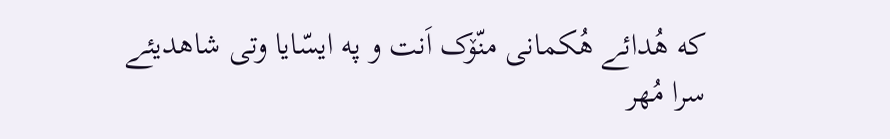که هُدائے هُکمانی منّۆک اَنت و په ایسّایا وتی شاهدیئے سرا مُهر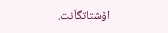اۆشتاتگاَنت.